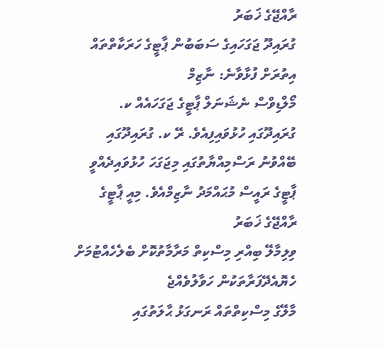ރާއްޖޭގެ ޚަބަރު
ގުރައިދޫ ޖަގަހައިގެ ސަބަބުން ޕާޓީގެ ހަރަކާތްތައް އިތުރަށް ފުޅާވާނެ: ނާޒިމް
މޯލްޑިވްސް ނެޝަނަލް ޕާޓީގެ ޖަގަހައެއް ކ. ގުރައިދޫގައި ހުޅުވައިފިއެވެ. ރޭ ކ. ގުރައިދޫގައި ބޭއްވުނު ރަސްމިއްޔާތުގައި މިޖަގަހަ ހުޅުވައިދެއްވީ ޕާޓީގެ ރައީސް މުޙައްމަދު ނާޒިމްއެވެ. މިއީ ޕާޓީގެ
ރާއްޖޭގެ ޚަބަރު
ވިލިމާލޭ ބިއްރި މިސްކިތް މަރާމާތުކޮށް ބެލެހެއްޓުމަށް ހެޔޮއެދޭފަރާތަކުން ހަވާލުވެއްޖެ
މާލޭގެ މިސްކިތްތައް ރަނގަޅު ޙާލަތުގައި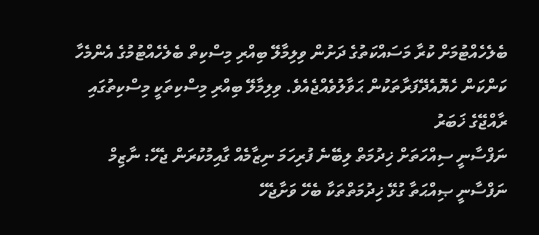ބެލެހެއްޓުމަށް ކުރާ މަސައްކަތުގެ ދަށުން ވިލިމާލޭ ބިއްރި މިސްކިތް ބެލެހެއްޓުމުގެ އެންމެހާ ކަންކަން ހެޔޮއެދޭފަރާތަކުން ޙަވާލުވެއްޖެއެވެ. ވިލިމާލޭ ބިއްރި މިސްކިތަކީ މިސްކިތުގައި
ރާއްޖޭގެ ޚަބަރު
ނަފްސާނީ ސިއްހަތަށް ޚިދުމަތް ލިބޭނެ ފުރިހަމަ ނިޒާމެއް ގާއިމުކުރަން ޖެހޭ: ނާޒިމް
ނަފްސާނީ ޞިއްޙަތާ ގުޅޭ ޚިދުމަތްތަކާ ބެހޭ ވަށާޖެހޭ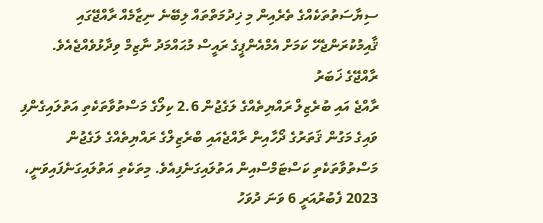ސިޔާސަތުތަކެއްގެ ތެރެއިން މި ޚިދުމަތްތައް ލިބޭނެ ނިޒާމެއް ރާއްޖޭގައި ޤާއިމުކުރަންޖެހޭ ކަމަށް އެމްއެންޕީގެ ރައީސް މުޙައްމަދު ނާޒިމް ވިދާޅުވެއްޖެއެވެ.
ރާއްޖޭގެ ޚަބަރު
ރާއްޖެ އައި ބުރެޒިލް ރައްޔިތެއްގެ ލަގެޖުން 2.6 ކިލޯގެ މަސްތުވާތަކެތި އަތުލައިގެންފި
ވައިގެ މަގުން ޤަތަރުގެ ދޯހާއިން ރާއްޖެއައި ބްރެޒިލްގެ ރައްޔިތެއްގެ ލަގެޖުން މަސްތުވާތަކެތި ކަސްޓަމްސްއިން އަތުލައިގަނެފިއެވެ. މިތަކެތި އަތުލައިގަނެފައިވަނީ، 2023 ފެބުރުއަރީ 6 ވަނަ ދުވަހު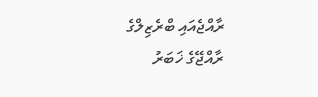ރާއްޖެއައި ބްރެޒިލްގެ
ރާއްޖޭގެ ޚަބަރު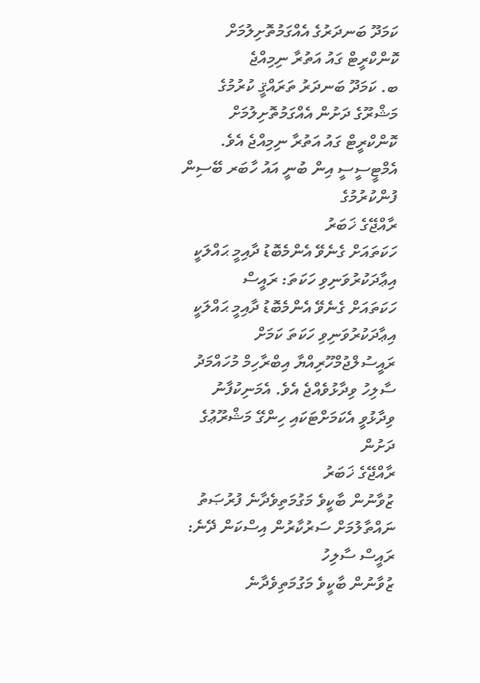ކަމަދޫ ބަނދަރުގެ އެއްގަމުތޮށިލުމަށް ކޮންކްރީޓް ގައު އަތުރާ ނިމިއްޖެ
ބ. ކަމަދޫ ބަނދަރު ތަރައްޤީ ކުރުމުގެ މަޝްރޫގެ ދަށުން އެއްގަމުތޮށިލުމަށް ކޮންކްރީޓް ގައު އަތުރާ ނިމިއްޖެ އެވެ. އެމްޓީސީސީ އިން ބުނީ އައު ހާބަރ ބޭސިން ފުންކުރުމުގެ
ރާއްޖޭގެ ޚަބަރު
ހަކަތައަށް ގެނެވޭ އެންމެބޮޑު ދާއިމީ ޙައްލަކީ އިޢާދަކުރުވަނިވި ހަކަތަ: ރައީސް
ހަކަތައަށް ގެނެވޭ އެންމެބޮޑު ދާއިމީ ޙައްލަކީ އިޢާދަކުރުވަނިވި ހަކަތަ ކަމަށް ރައީސުލްޖުމްހޫރިއްޔާ އިބްރާހިމް މުހައްމަދު ސާލިހު ވިދާޅުވެއްޖެ އެވެ. އެމަނިކުފާނު ވިދާޅުވީ އެކަމަށްޓަކައި ހިންގޭ މަޝްރޫޢުގެ ދަށުން
ރާއްޖޭގެ ޚަބަރު
ޒުވާނުން ބާކީވެ މަގުމަތިވެދާނެ ފުރުޞަތު ނައްތާލުމަށް ސަރުކާރުން އިސްކަން ދޭނެ: ރައީސް ސާލިހު
ޒުވާނުން ބާކީވެ މަގުމަތިވެދާނެ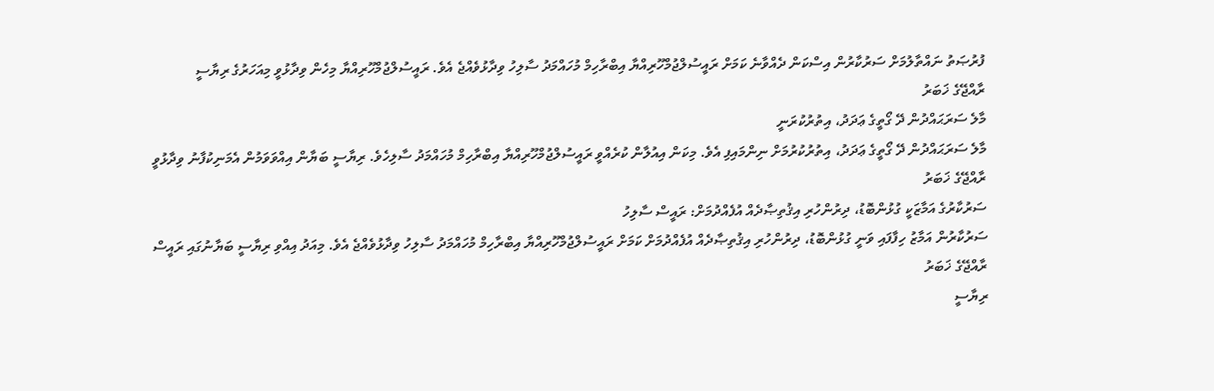ފުރުޞަތު ނައްތާލުމަށް ސަރުކާރުން އިސްކަން ދެއްވާނެ ކަމަށް ރައީސުލްޖުމްހޫރިއްޔާ އިބްރާހިމް މުހައްމަދު ސާލިހު ވިދާޅުވެއްޖެ އެވެ. ރައީސުލްޖުމްހޫރިއްޔާ މިހެން ވިދާޅުވީ މިއަހަރުގެ ރިޔާސީ
ރާއްޖޭގެ ޚަބަރު
މާލެ ސަރަޙައްދުން ދޭ ގޯތީގެ ޢަދަދު، އިތުރުކުރަނީ
މާލެ ސަރަޙައްދުން ދޭ ގޯތީގެ ޢަދަދު، އިތުރުކުރުމަށް ނިންމައިފި އެވެ. މިކަން އިއުލާން ކުރެއްވީ ރައީސުލްޖުމްހޫރިއްޔާ އިބްރާހިމް މުހައްމަދު ސާލިހެވެ. ރިޔާސީ ބަޔާން އިއްވަވަމުން އެމަނިކުފާނު ވިދާޅުވީ
ރާއްޖޭގެ ޚަބަރު
ސަރުކާރުގެ އަމާޒަކީ ގުޅުންބޮޑު، ދިރުންހުރި އިޤުތިޞާދެއް އުފެއްދުމަށް: ރައީސް ސާލިހު
ސަރުކާރުން އަމާޒު ހިފާފައި ވަނީ ގުޅުންބޮޑު، ދިރުންހުރި އިޤުތިޞާދެއް އުފެއްދުމަށް ކަމަށް ރައީސުލްޖުމްހޫރިއްޔާ އިބްރާހިމް މުހައްމަދު ސާލިހު ވިދާޅުވެއްޖެ އެވެ. މިއަދު އިއްވި ރިޔާސީ ބަޔާނުގައި ރައީސް
ރާއްޖޭގެ ޚަބަރު
ރިޔާސީ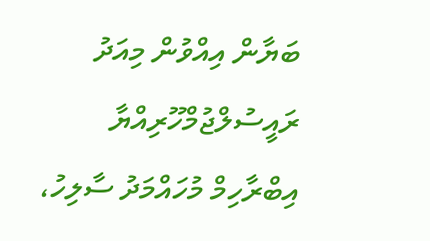ބަޔާން އިއްވުން މިއަދު
ރައީސުލްޖުމްހޫރިއްޔާ އިބްރާހިމް މުހައްމަދު ސާލިހު،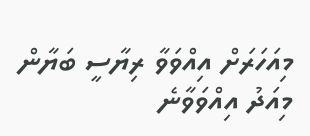މިއަހަރަށް އިއްވަވާ ރިޔާސީ ބަޔާން މިއަދު އިއްވަވާނެ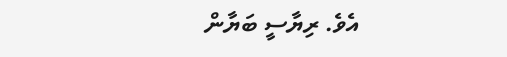އެވެ. ރިޔާސީ ބަޔާން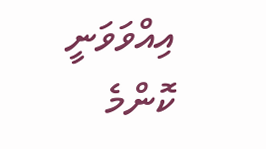އިއްވަވަނީ ކޮންމެ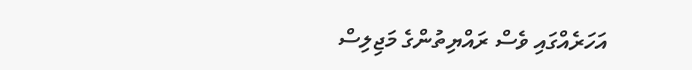އަހަރެއްގައި ވެސް ރައްޔިތުންގެ މަޖިލިސް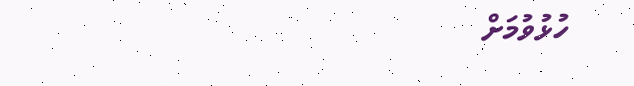ހުޅުވުމަށް